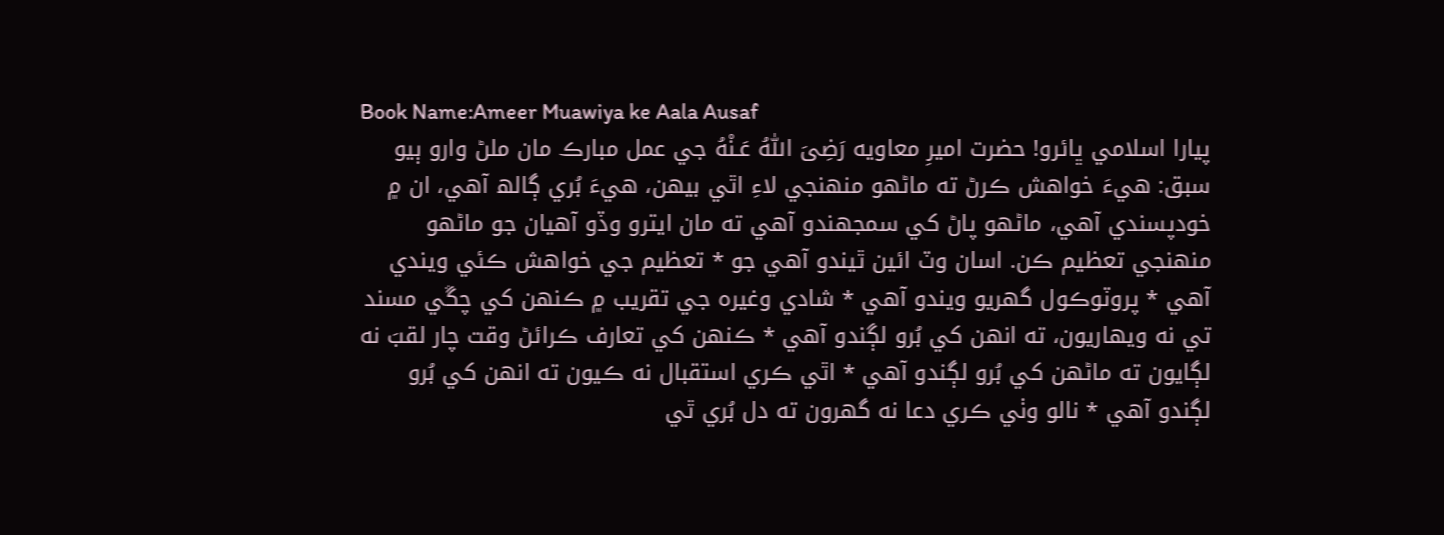Book Name:Ameer Muawiya ke Aala Ausaf
پيارا اسلامي ڀائرو! حضرت اميرِ معاويه رَضِىَ اللّٰهُ عَـنْهُ جي عمل مبارڪ مان ملڻ وارو ٻيو سبق: هيءَ خواهش ڪرڻ ته ماڻهو منهنجي لاءِ اٿي بيهن، هيءَ بُري ڳالھ آهي، ان ۾ خودپسندي آهي، ماڻهو پاڻ کي سمجهندو آهي ته مان ايترو وڏو آهيان جو ماڻهو منهنجي تعظيم ڪن. اسان وٽ ائين ٿيندو آهي جو * تعظيم جي خواهش ڪئي ويندي آهي * پروٽوڪول گهريو ويندو آهي * شادي وغيره جي تقريب ۾ ڪنهن کي چڱي مسند تي نه ويهاريون، ته انهن کي بُرو لڳندو آهي * ڪنهن کي تعارف ڪرائڻ وقت چار لقبَ نه لڳايون ته ماڻهن کي بُرو لڳندو آهي * اٿي ڪري استقبال نه ڪيون ته انهن کي بُرو لڳندو آهي * نالو وٺي ڪري دعا نه گهرون ته دل بُري ٿي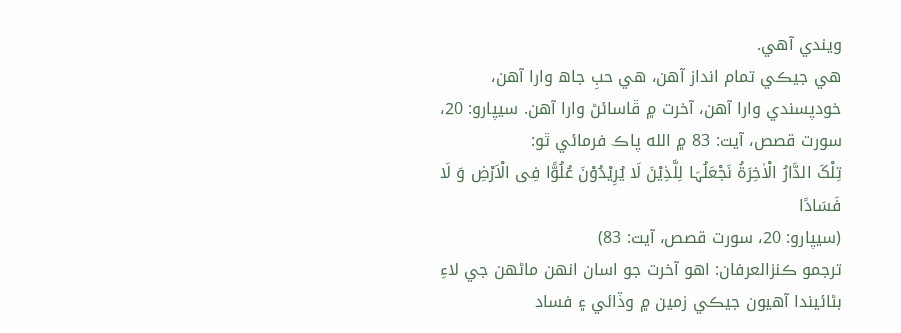ويندي آهي.
هي جيڪي تمام انداز آهن، هي حبِ جاھ وارا آهن، خودپسندي وارا آهن، آخرت ۾ ڦاسائڻ وارا آهن. سيپارو: 20، سورت قصص، آيت: 83 ۾ الله پاڪ فرمائي ٿو:
تِلْکَ الدَّارُ الْاٰخِرَۃُ نَجْعَلُہَا لِلَّذِیْنَ لَا یُرِیْدُوْنَ عُلُوًّا فِی الْاَرْضِ وَ لَا فَسَادًا
(سيپارو: 20، سورت قصص، آيت: 83)
ترجمو ڪنزالعرفان: اهو آخرت جو اسان انهن ماڻهن جي لاءِ بڻائيندا آهيون جيڪي زمين ۾ وڏائي ۽ فساد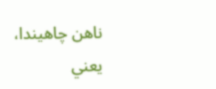ناهن چاهيندا،
يعني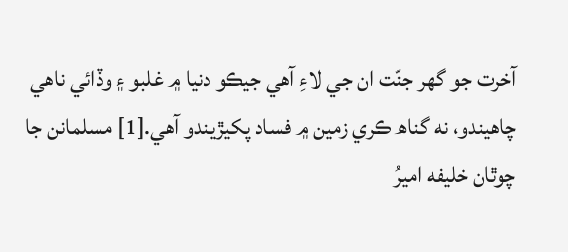آخرت جو گهر جنّت ان جي لاءِ آهي جيڪو دنيا ۾ غلبو ۽ وڏائي ناهي چاهيندو، نه گناھ ڪري زمين ۾ فساد پکيڙيندو آهي.[1] مسلمانن جا چوٿان خليفه اميرُ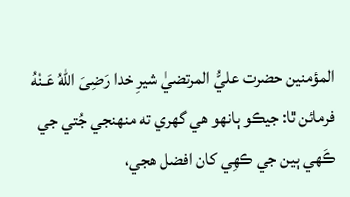المؤمنين حضرت عليُّ المرتضيٰ شيرِ خدا رَضِىَ اللّٰهُ عَـنْهُ فرمائن ٿا: جيڪو ٻانهو هي گهري ته منهنجي جُتي جي ڪَهي ٻين جي ڪهِي کان افضل هجي،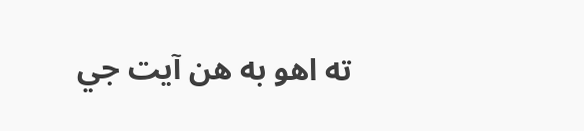ته اهو به هن آيت جي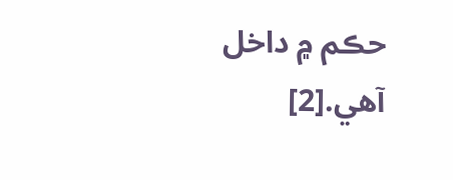حڪم ۾ داخل آهي.[2]